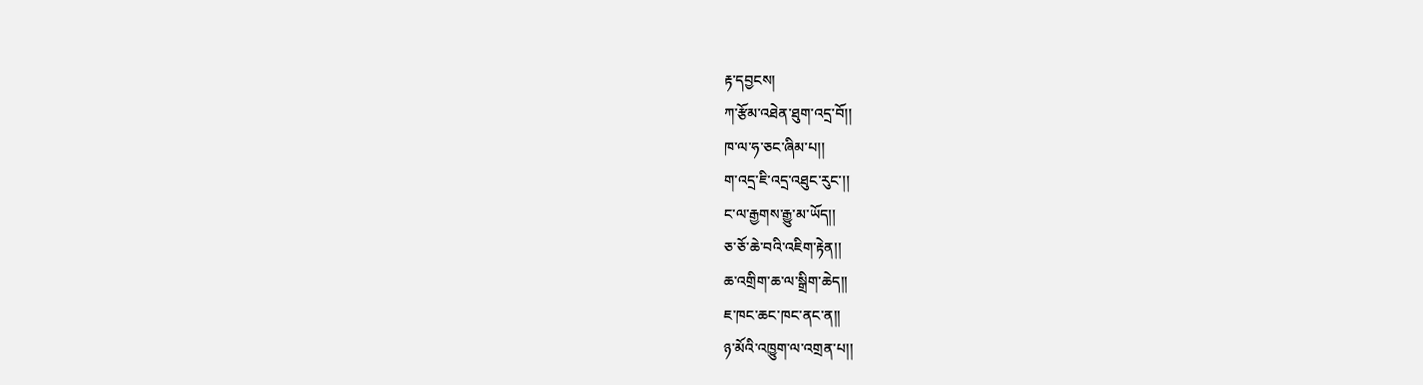རྟ་དབྱངས།
ཀ་རྩོམ་འཐེན་ཐུག་འདྲ་བོ།།
ཁ་ལ་ཧ་ཅང་ཞིམ་པ།།
ག་འདྲ་ཇི་འདྲ་འཐུང་རུང་།།
ང་ལ་རྒྱགས་རྒྱུ་མ་ཡོད།།
ཅ་ཅོ་ཆེ་བའི་འཇིག་རྟེན།།
ཆ་འགྲིག་ཆ་ལ་སྒྲིག་ཆེད།།
ཇ་ཁང་ཆང་ཁང་ནང་ན།།
ཉ་མོའི་འཁྱུག་ལ་འགྲན་པ།།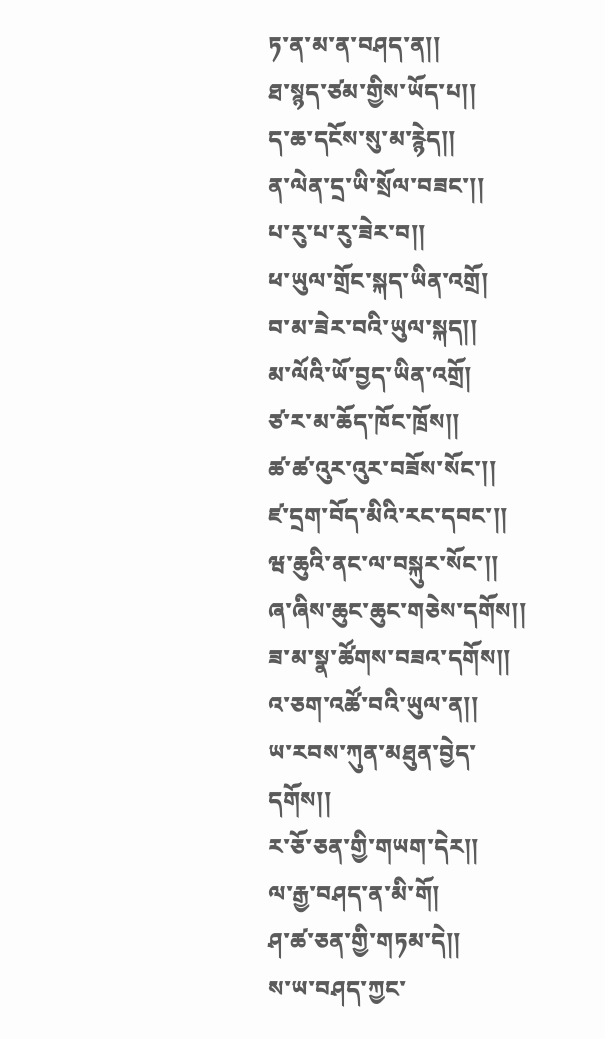ཏ་ན་མ་ན་བཤད་ན།།
ཐ་སྙད་ཙམ་གྱིས་ཡོད་པ།།
ད་ཆ་དངོས་སུ་མ་རྙེད།།
ན་ལེན་དྲ་ཡི་སྲོལ་བཟང་།།
པ་རུ་པ་རུ་ཟེར་བ།།
ཕ་ཡུལ་གྲོང་སྐད་ཡིན་འགྲོ།
བ་མ་ཟེར་བའི་ཡུལ་སྐད།།
མ་ལོའི་ཡོ་བྱད་ཡིན་འགྲོ།
ཙ་ར་མ་ཆོད་ཁོང་ཁྲོས།།
ཚ་ཚ་འུར་འུར་བཟོས་སོང་།།
ཛ་དྲག་བོད་མིའི་རང་དབང་།།
ཝ་ཆུའི་ནང་ལ་བསྐུར་སོང་།།
ཞ་ཞིས་ཆུང་ཆུང་གཅེས་དགོས།།
ཟ་མ་སྣ་ཚོགས་བཟའ་དགོས།།
འ་ཅག་འཚོ་བའི་ཡུལ་ན།།
ཡ་རབས་ཀུན་མཐུན་བྱེད་དགོས།།
ར་ཅོ་ཅན་གྱི་གཡག་དེར།།
ལ་རྒྱ་བཤད་ན་མི་གོ།
ཤ་ཚ་ཅན་གྱི་གཏམ་དེ།།
ས་ཡ་བཤད་ཀྱང་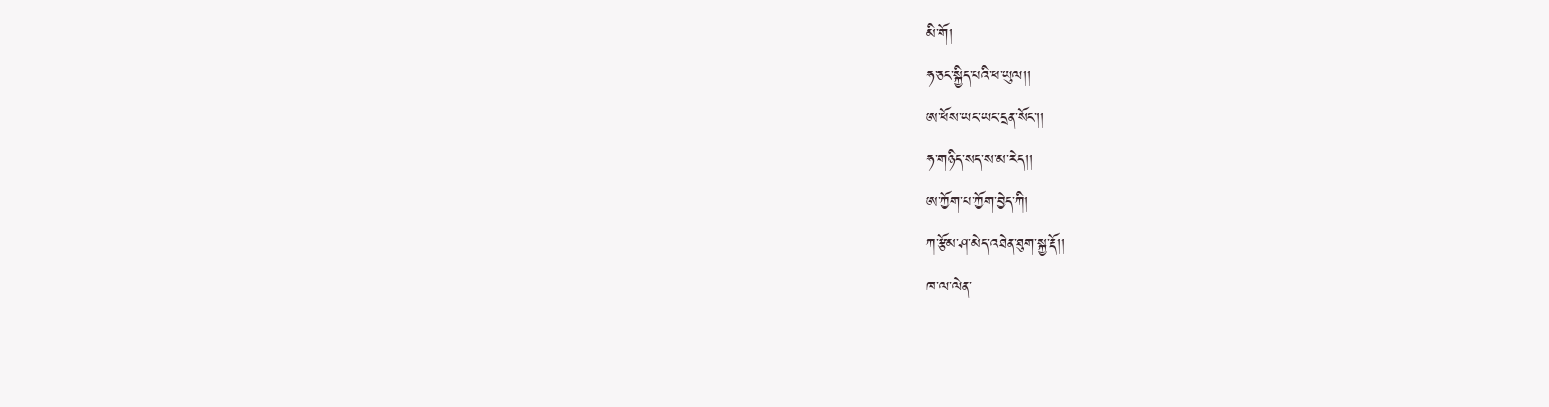མི་གོ།
ཧ་ཅང་སྐྱིད་པའི་ཕ་ཡུལ།།
ཨ་ཕོས་ཡང་ཡང་དྲན་སོང་།།
ཧ་གཉིད་སད་ས་མ་རེད།།
ཨ་ཀྱོག་པ་ཀྱོག་བྱེད་ཀི།
ཀ་རྩོམ་ཤ་མེད་འཐེན་ཐུག་སྐྱ་རྡོ།།
ཁ་ལ་ལེན་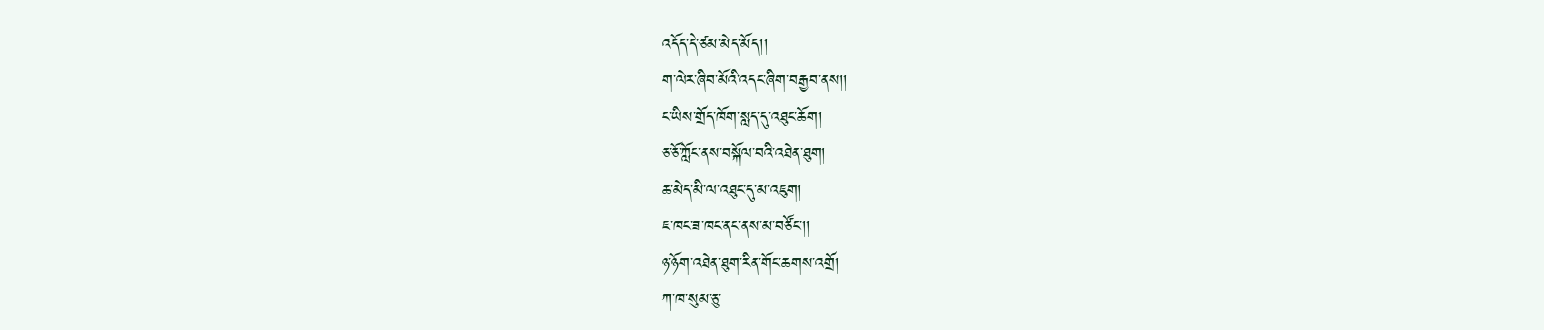འདོད་དེ་ཙམ་མེད་མོད།།
ག་ལེར་ཞིབ་མོའི་འདང་ཞིག་བརྒྱབ་ནས།།
ང་ཡིས་གྲོད་ཁོག་སླད་དུ་འཐུང་ཆོག།
ཅ་ཅོ་ཀློང་ནས་བསྐོལ་བའི་འཐེན་ཐུག།
ཆ་མེད་མི་ལ་འཐུང་དུ་མ་འཇུག།
ཇ་ཁང་ཟ་ཁང་ནང་ནས་མ་བཙོང་།།
ཉ་ཉོག་འཐེན་ཐུག་རིན་གོང་ཆགས་འགྲོ།
ཀ་ཁ་སུམ་ཅུ་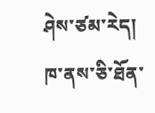ཤེས་ཙམ་རེད།
ཁ་ནས་ཅི་ཐོན་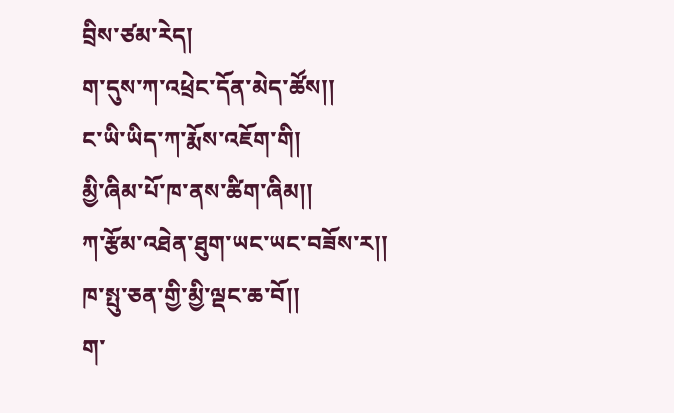བྲིས་ཙམ་རེད།
ག་དུས་ཀ་འཕྲེང་དོན་མེད་ཚོས།།
ང་ཡི་ཡིད་ཀ་རྨོས་འཇོག་གི།
མྱི་ཞིམ་པོ་ཁ་ནས་ཚིག་ཞིམ།།
ཀ་རྩོམ་འཐེན་ཐུག་ཡང་ཡང་བཟོས་ར།།
ཁ་སྤུ་ཅན་གྱི་མྱི་ལྡང་ཆ་བོ།།
ག་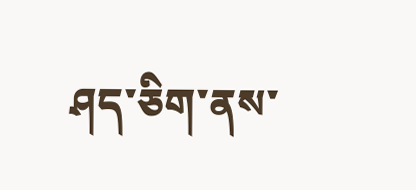ཤད་ཅིག་ནས་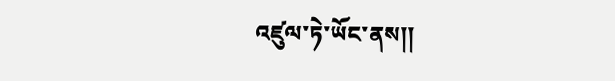འཛུལ་ཏེ་ཡོང་ནས།།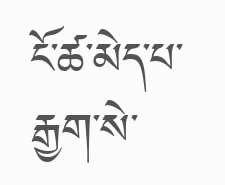ངོ་ཚ་མེད་པ་རྒྱག་སེ་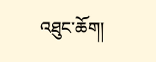འཐུང་ཆོག།